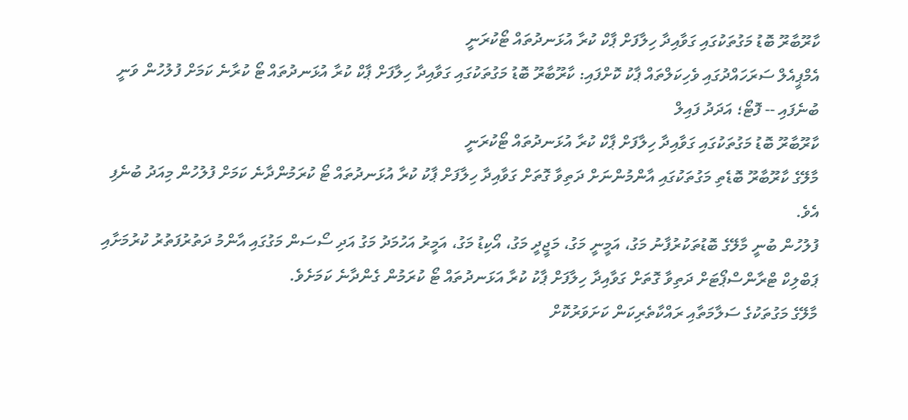ކާރޫބާރޫ ބޮޑު މަގުތަކުގައި ގަވާއިދާ ހިލާފަށް ޕާކް ކުރާ އުޅަނދުތައް ޓޯކުރަނީ
އެމްޕީއެލް ސަރަހައްދުގައި ވެހިކަލްތައް ޕާކު ކޮށްފައި: ކާރޫބާރޫ ބޮޑު މަގުތަކުގައި ގަވާއިދާ ހިލާފަށް ޕާކް ކުރާ އުޅަނދުތައް ޓޯ ކުރާނެ ކަމަށް ފުލުހުން ވަނީ ބުނެފައި -- ފޮޓޯ؛ އަދަދު ފައިލް
ކާރޫބާރޫ ބޮޑު މަގުތަކުގައި ގަވާއިދާ ހިލާފަށް ޕާކް ކުރާ އުޅަނދުތައް ޓޯކުރަނީ
މާލޭގެ ކާރޫބާރޫ ބޮޑެތި މަގުތަކުގައި އާންމުންނަށް ދަތިވާ ގޮތަށް ގަވާއިދާ ހިލާފަށް ޕާކު ކުރާ އުޅަނދުތައް ޓޯ ކުރަމުންދާނެ ކަމަށް ފުލުހުން މިއަދު ބުނެފި އެވެ.
ފުލުހުން ބުނީ މާލޭގެ ބޮޑުތަކުރުފާނު މަގު، އަމީނީ މަގު، މަޖީދީ މަގު، އޯކިޑު މަގު، އަމީރު އަހުމަދު މަގު އަދި ސޯސަން މަގުގައި އާންމު ދަތުރުފަތުރު ކުރުމަށާއި ޕަބްލިކް ޓްރާންސްޕޯޓަށް ދަތިވާ ގޮތަށް ގަވާއިދާ ހިލާފަށް ޕާކު ކުރާ އަޅަނދުތައް ޓޯ ކުރަމުން ގެންދާނެ ކަމަށެވެ.
މާލޭގެ މަގުތަކުގެ ސަލާމަތާއި ރައްކާތެރިކަން ކަށަވަރުކޮށް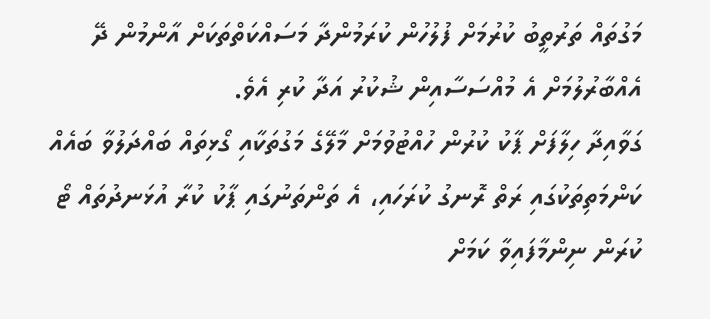މަގުތައް ތަރުތީބު ކުރުމަށް ފުލުހުން ކުރަމުންދާ މަސައްކަތްތަކަށް އާންމުން ދޭ އެއްބާރުލުމަށް އެ މުއްސަސާއިން ޝުކުރު އަދާ ކުރި އެވެ.
ގަވާއިދާ ހިލާފަށް ޕާކު ކުރުން ހުއްޓުވުމަށް މާލޭގެ މަގުތަކާއި ގޯޅިތައް ބައްދަލުވާ ބައެއް ކަންމަތިތަކުގައި ރަތް ރޮނގު ކުރަހައި، އެ ތަންތަނުގައި ޕާކު ކުރާ އުޅަނދުތައް ޓޯ ކުރަން ނިންމާފައިވާ ކަމަށް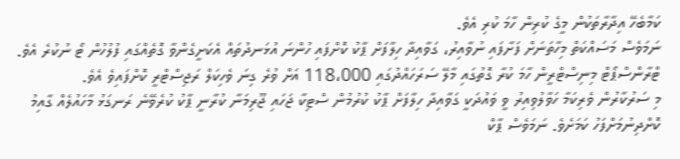ކަމާބެހޭ އިދާރާތަކުން މީގެ ކުރިން ހާމަ ކުރި އެވެ.
ނަމަވެސް މަސައްކަތް މިހާތަނަށް ފަށާފައި ނުވާއިރު، ގަވާއިދާ ހިލާފަށް ޕާކު ކޮށްފައި ހުންނަ އުޅަނދުތައް އެކަށީގެންވާ ގޮތެއްގައި ފުލުހުން ޓޯ ނުކުރެ އެވެ.
ޓްރާންސްޕޯޓް މިނިސްޓްރީން ހާމަ ކުރާ ގޮތުގައި މާލޭ ސަރަހައްދުގައި 118،000 އަށް ވުރެ ގިނަ ވެހިކަލް ރަޖިސްޓްރީ ކޮށްފައިވެ އެވެ.
މި ސަރުކާރުން ވެރިކަމާ ހަވާލުވިއިރު ވީ ވައުދަކީ ގަވާއިދާ ހިލާފަށް ޕާކު ކުރުމުން ސްޓިކާ ޖަހައި ޖޫރިމަނާ ކުރާނީ ޕާކު ކުރެވޭނެ ރަނގަޅު މާހައުލެއް ގާއިމު ކޮށްދިނުމަށްފަހު ކަމަށެވެ. ނަމަވެސް ޕާކް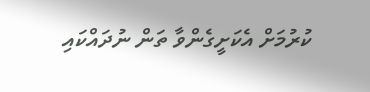ކުރުމަށް އެކަށީގެންވާ ތަން ނުދައްކައި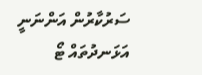ސަރުކާރުން އަންނަނީ އަޅަނދުތައް ޓޯ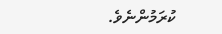ކުރަމުންނެވެ.